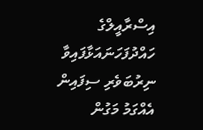އިސްރާއީލްގެ ހައްދުފަހަނައަޅާފައިވާ ނިރުބަވެރި ސިފައިން އެއްގަމު މަގުން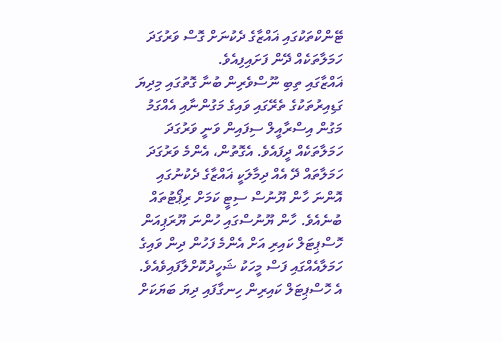ޓޭންކްތަކުގައި ޣައްޒާގެ ދެކުނަށް ގޮސް ވަރުގަދަ ހަމަލާތަކެއް ދޭން ފަށައިފިއެވެ.
ޣައްޒާގައި ތިބި ނޫސްވެރިން ބުނާ ގޮތުގައި މިދިޔަ ގަޑިއިރުތަކުގެ ތެރޭގައި ވައިގެ މަގުންނާއި އެއްގަމު މަގުން އިސްރާއީލް ސިފައިން ވަނީ ވަރުގަދަ ހަމަލާތަކެއް ދީފައެވެ. އެގޮތުން، އެންމެ ވަރުގަދަ ހަމަލާތައް ދޭ އެއް ދިމާލަކީ ޣައްޒާގެ ދެކުނުގައި އޮންނަ ހާން ޔޫނުސް ސިޓީ ކަމަށް ރިޕޯޓުތައް ބުނެއެވެ. ހާން ޔޫނުސްގައި ހުންނަ ޔޫރަޕިއަން ހޮސްޕިޓަލް ކައިރި އަށް އެންމެ ފަހުން ދިން ވައިގެ ހަމަލާއެއްގައި ފަސް މީހަކު ޝަހީދުކޮށްލާފައިވެއެވެ.
އެ ހޮސްޕިޓަލް ކައިރިން ހިނގާފައި ދިޔަ ބަޔަކަށް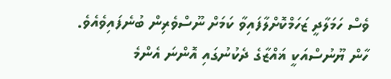ވެސް ހަމަލާދީ ޒަހަމްކޮށްލާފައިވާ ކަމަށް ނޫސްވެރިން ބުނެފައިވެއެވެ. ހާން ޔޫނުސްއަކީ ޣައްޒާގެ ދެކުނުގައި އޮންނަ އެންމެ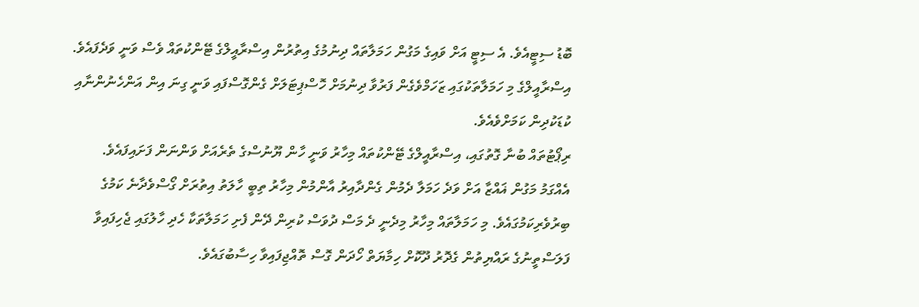ބޮޑު ސިޓީއެވެ. އެ ސިޓީ އަށް ވައިގެ މަގުން ހަމަލާތައް ދިނުމުގެ އިތުރުން އިސްރާއީލްގެ ޓޭންކުތައް ވެސް ވަނީ ވަދެފައެވެ. އިސްރާއީލްގެ މި ހަމަލާތަކުގައި ޒަހަމްވެގެން ފަރުވާ ދިނުމަށް ހޮސްޕިޓަލަށް ގެންގޮސްފައި ވަނީ ގިނަ އިން އަންހެނުންނާއި ކުޑަކުދިން ކަމަށްވެއެވެ.
ރިޕޯޓުތައް ބުނާ ގޮތުގައި، އިސްރާއީލްގެ ޓޭންކުތައް މިހާރު ވަނީ ހާން ޔޫނުސްގެ ތެރެއަށް ވަންނަން ފަށައިފައެވެ.
އެއްގަމު މަގުން ޣައްޒާ އަށް ވަދެ ހަމަލާ ދެމުން ގެންދާއިރު އާންމުން މިހާރު ތިބީ ހާލަތު އިތުރަށް ގޯސްވެދާނެ ކަމުގެ ބިރުވެރިކަމުގައެވެ. މި ހަމަލާތައް މިހާރު މިދެނީ ދެ މަސް ދުވަސް ކުރިން ދޭން ފެށި ހަމަލާތަކާ ހެދި ހާލުގައި ޖެހިފައިވާ ފަލަސްތީނުގެ ރައްޔިތުން ގެދޮރު ދޫކޮށް ހިމާޔަތް ހޯދަން ގޮސް ތޮއްޖިފައިވާ ހިސާބުގައެވެ.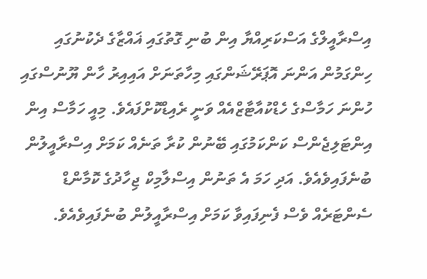އިސްރާއީލްގެ އަސްކަރިއްޔާ އިން ބުނި ގޮތުގައި ޣައްޒާގެ ދެކުނުގައި ހިންގަމުން އަންނަ އޮޕަރޭޝަންގައި މިހާތަނަށް އައިއިރު ހާން ޔޫނުސްގައި ހުންނަ ހަމާސްގެ ހެޑްކުއާޓާޒްއެއް ވަނީ ރެއިޑްކޮށްފައެވެ. މިއީ ހަމާސް އިން އިންޓަލިޖެންސް ކަންކަމުގައި ބޭނުން ކުރާ ތަނެއް ކަމަށް އިސްރާއީލުން ބުނެފައިވެއެވެ. އަދި ހަމަ އެ ތަނުން އިސްލާމިކް ޖިހާދުގެ ކޮމާންޑް ސެންޓަރެއް ވެސް ފެނިފައިވާ ކަމަށް އިސްރާއީލުން ބުނެފައިވެއެވެ.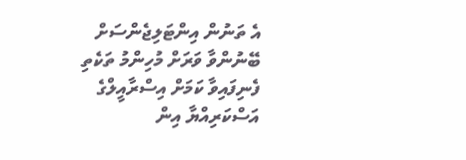އެ ތަނުން އިންޓަލިޖެންސަށް ބޭނުންވާ ވަރަށް މުހިންމު ތަކެތި ފެނިފައިވާ ކަމަށް އިސްރާއީލްގެ އަސްކަރިއްޔާ އިން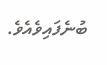ބުނެފައިވެއެވެ.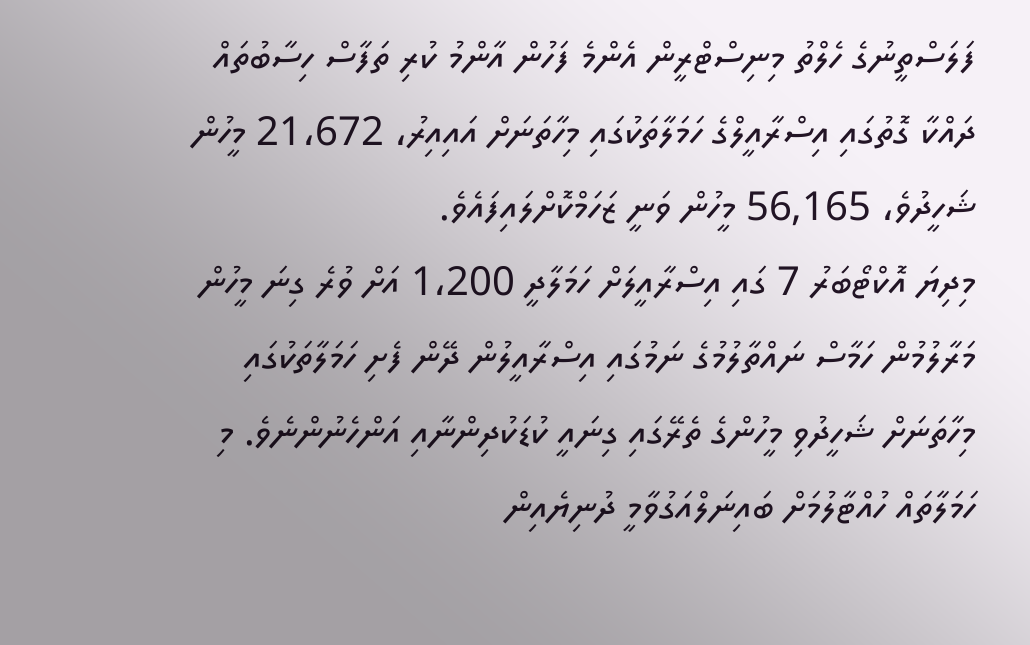ފަލަސްތީނުގެ ހެލްތު މިނިސްޓްރީން އެންމެ ފަހުން އާންމު ކުރި ތަފާސް ހިސާބުތައް ދައްކާ ގޮތުގައި އިސްރާއީލްގެ ހަމަލާތަކުގައި މިހާތަނަށް އައިއިރު، 21،672 މީހުން ޝަހީދުވެ، 56,165 މީހުން ވަނީ ޒަހަމްކޮށްލައިފައެވެ.
މިދިޔަ އޮކްޓޯބަރު 7 ގައި އިސްރާއީލަށް ހަމަލާދީ 1،200 އަށް ވުރެ ގިނަ މީހުން މަރާލުމުން ހަމާސް ނައްތާލުމުގެ ނަމުގައި އިސްރާއީލުން ދޭން ފެށި ހަމަލާތަކުގައި މިހާތަނަށް ޝަހީދުވި މީހުންގެ ތެރޭގައި ގިނައީ ކުޑަކުދިންނާއި އަންހެނުންނެވެ. މި ހަމަލާތައް ހުއްޓާލުމަށް ބައިނަލްއަގުވާމީ ދުނިޔެއިން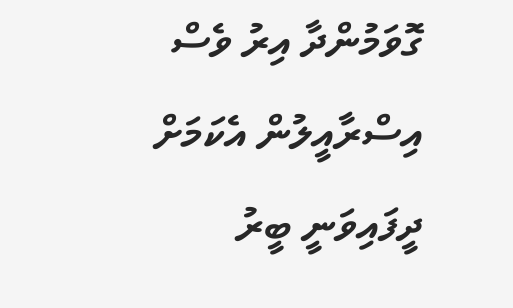ގޮވަމުންދާ އިރު ވެސް އިސްރާއީލުން އެކަމަށް ދީފައިވަނީ ބީރު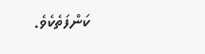ކަންފަތެކެވެ.